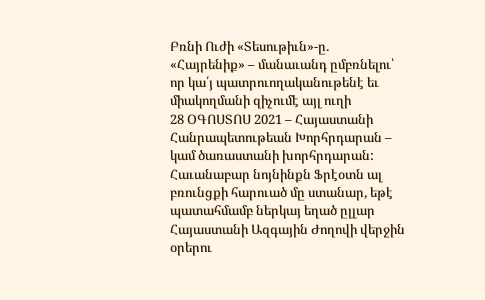Բռնի Ուժի «Տեսութիւն»-ը. «Հայրենիք» – մանաւանդ ըմբռնելու՝ որ կա՛յ պատրուողականութենէ եւ միակողմանի զիչումէ այլ ուղի
28 ՕԳՈՍՏՈՍ 2021 – Հայաստանի Հանրապետութեան Խորհրդարան – կամ ծառաստանի խորհրդարան:
Հաւանաբար նոյնինքն Ֆրէօտն ալ բռունցքի հարուած մը ստանար, եթէ պատահմամբ ներկայ եղած ըլլար Հայաստանի Ազգային Ժողովի վերջին օրերու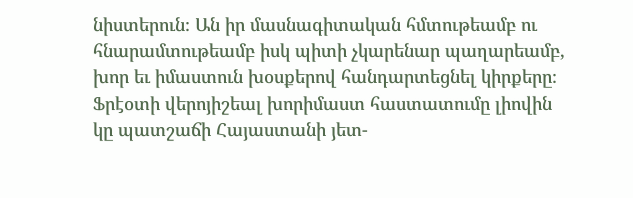նիստերուն։ Ան իր մասնագիտական հմտութեամբ ու հնարամտութեամբ իսկ պիտի չկարենար պաղարեամբ, խոր եւ իմաստուն խօսքերով հանդարտեցնել կիրքերը։
Ֆրէօտի վերոյիշեալ խորիմաստ հաստատումը լիովին կը պատշաճի Հայաստանի յետ-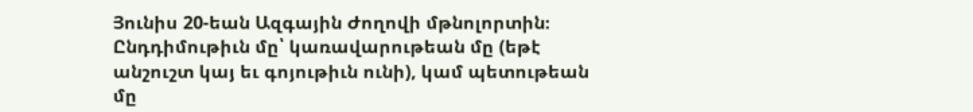Յունիս 20-եան Ազգային Ժողովի մթնոլորտին։
Ընդդիմութիւն մը՝ կառավարութեան մը (եթէ անշուշտ կայ եւ գոյութիւն ունի), կամ պետութեան մը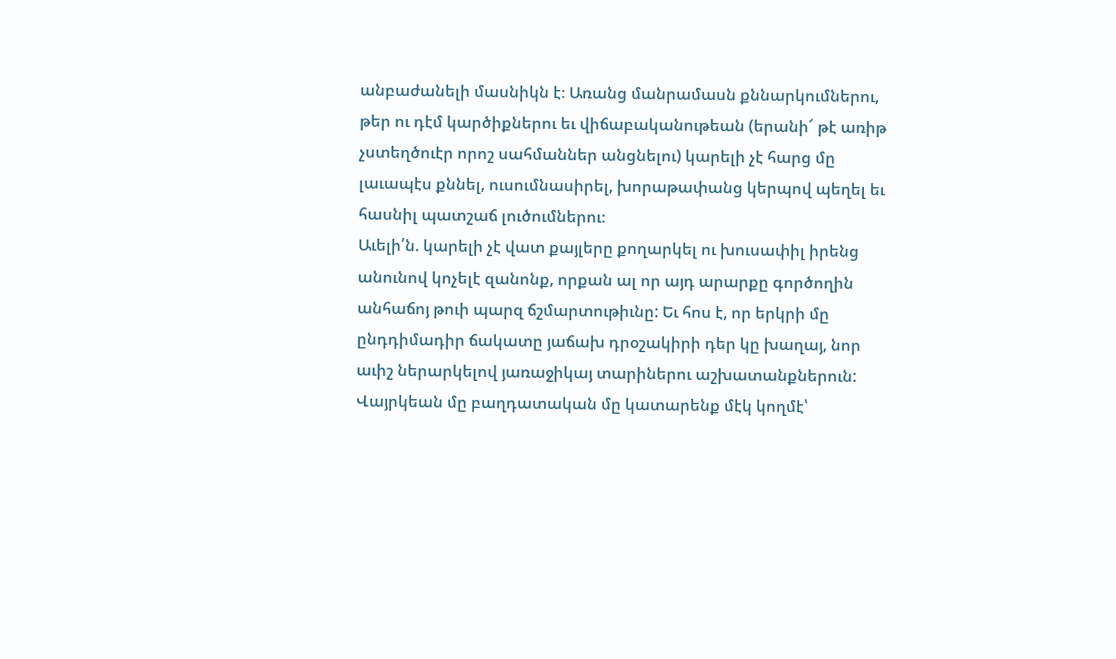անբաժանելի մասնիկն է։ Առանց մանրամասն քննարկումներու, թեր ու դէմ կարծիքներու եւ վիճաբականութեան (երանի՜ թէ առիթ չստեղծուէր որոշ սահմաններ անցնելու) կարելի չէ հարց մը լաւապէս քննել, ուսումնասիրել, խորաթափանց կերպով պեղել եւ հասնիլ պատշաճ լուծումներու։
Աւելի՛ն. կարելի չէ վատ քայլերը քողարկել ու խուսափիլ իրենց անունով կոչելէ զանոնք, որքան ալ որ այդ արարքը գործողին անհաճոյ թուի պարզ ճշմարտութիւնը: Եւ հոս է, որ երկրի մը ընդդիմադիր ճակատը յաճախ դրօշակիրի դեր կը խաղայ, նոր աւիշ ներարկելով յառաջիկայ տարիներու աշխատանքներուն:
Վայրկեան մը բաղդատական մը կատարենք մէկ կողմէ՝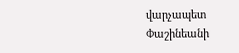վարչապետ Փաշինեանի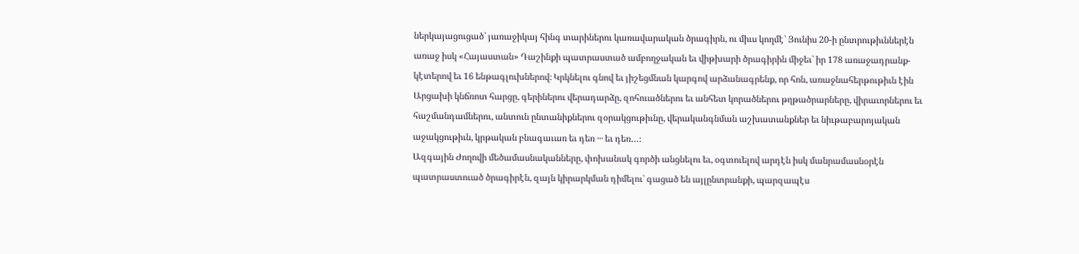ներկայացուցած՝ յառաջիկայ հինգ տարիներու կառավարական ծրագիրն, ու միւս կողմէ՝ Յունիս 20-ի ընտրութիւններէն առաջ իսկ «Հայաստան» Դաշինքի պատրաստած ամբողջական եւ վիթխարի ծրագիրին միջեւ՝ իր 178 առաջադրանք-կէտերով եւ 16 ենթագլուխներով։ Կրկնելու գնով եւ յիշեցմնան կարգով արձանագրենք, որ հոն, առաջնահերթութիւն էին Արցախի կնճռոտ հարցը, գերիներու վերադարձը, զոհուածներու եւ անհետ կորածներու թղթածրարները, վիրաւորներու եւ հաշմանդամներու, անտուն ընտանիքներու զօրակցութիւնը, վերականգնման աշխատանքներ եւ նիւթաբարոյական աջակցութիւն, կրթական բնագաւառ եւ դեռ ․․․ եւ դեռ…։
Ազգային Ժողովի մեծամասնականները, փոխանակ գործի անցնելու եւ, օգտուելով արդէն իսկ մանրամասնօրէն պատրաստուած ծրագիրէն, զայն կիրարկման դիմելու՝ գացած են այլընտրանքի, պարզապէս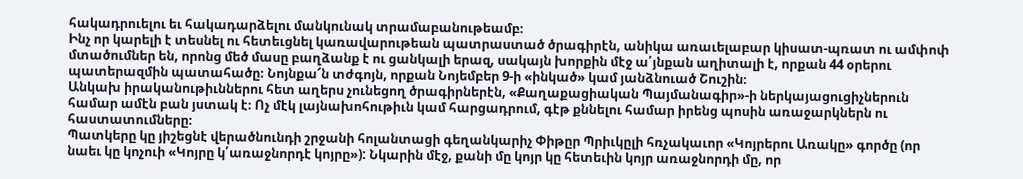հակադրուելու եւ հակադարձելու մանկունակ տրամաբանութեամբ։
Ինչ որ կարելի է տեսնել ու հետեւցնել կառավարութեան պատրաստած ծրագիրէն, անիկա առաւելաբար կիսատ-պռատ ու ամփոփ մտածումներ են, որոնց մեծ մասը բաղձանք է ու ցանկալի երազ, սակայն խորքին մէջ ա՛յնքան աղիտալի է, որքան 44 օրերու պատերազմին պատահածը։ Նոյնքա՜ն տժգոյն, որքան Նոյեմբեր 9-ի «ինկած» կամ յանձնուած Շուշին։
Անկախ իրականութիւններու հետ աղերս չունեցող ծրագիրներէն, «Քաղաքացիական Պայմանագիր»-ի ներկայացուցիչներուն համար ամէն բան յստակ է։ Ոչ մէկ լայնախոհութիւն կամ հարցադրում, գէթ քննելու համար իրենց պոսին առաջարկներն ու հաստատումները։
Պատկերը կը յիշեցնէ վերածնունդի շրջանի հոլանտացի գեղանկարիչ Փիթըր Պրիւկըլի հռչակաւոր «Կոյրերու Առակը» գործը (որ նաեւ կը կոչուի «Կոյրը կ՛առաջնորդէ կոյրը»): Նկարին մէջ, քանի մը կոյր կը հետեւին կոյր առաջնորդի մը, որ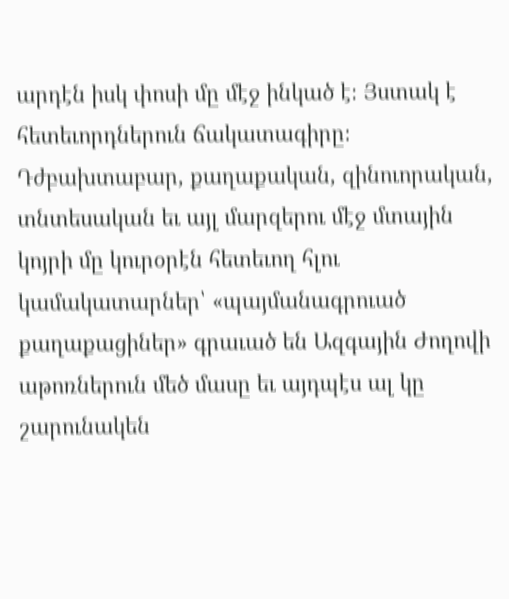արդէն իսկ փոսի մը մէջ ինկած է։ Յստակ է հետեւորդներուն ճակատագիրը։
Դժբախտաբար, քաղաքական, զինուորական, տնտեսական եւ այլ մարզերու մէջ մտային կոյրի մը կուրօրէն հետեւող հլու կամակատարներ՝ «պայմանագրուած քաղաքացիներ» գրաւած են Ազգային Ժողովի աթոռներուն մեծ մասը եւ այդպէս ալ կը շարունակեն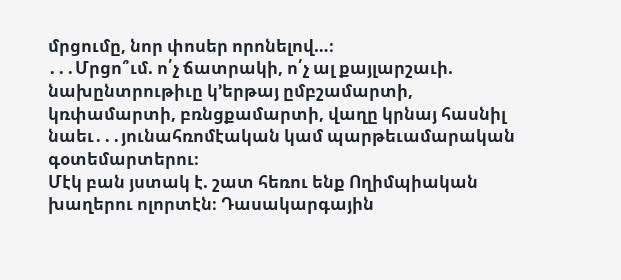մրցումը, նոր փոսեր որոնելով…։
․․․Մրցո՞ւմ. ո՛չ ճատրակի, ո՛չ ալ քայլարշաւի. նախընտրութիւը կ’երթայ ըմբշամարտի, կռփամարտի, բռնցքամարտի, վաղը կրնայ հասնիլ նաեւ․․․յունահռոմէական կամ պարթեւամարական գօտեմարտերու։
Մէկ բան յստակ է. շատ հեռու ենք Ողիմպիական խաղերու ոլորտէն։ Դասակարգային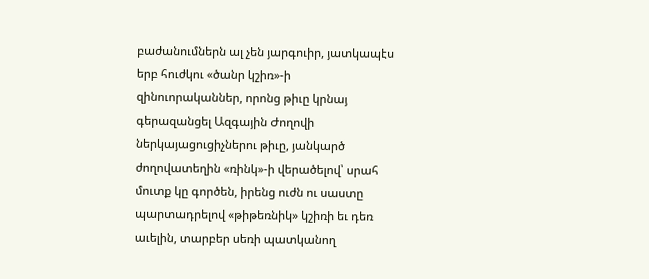բաժանումներն ալ չեն յարգուիր, յատկապէս երբ հուժկու «ծանր կշիռ»-ի զինուորականներ, որոնց թիւը կրնայ գերազանցել Ազգային Ժողովի ներկայացուցիչներու թիւը, յանկարծ ժողովատեղին «ռինկ»-ի վերածելով՝ սրահ մուտք կը գործեն, իրենց ուժն ու սաստը պարտադրելով «թիթեռնիկ» կշիռի եւ դեռ աւելին, տարբեր սեռի պատկանող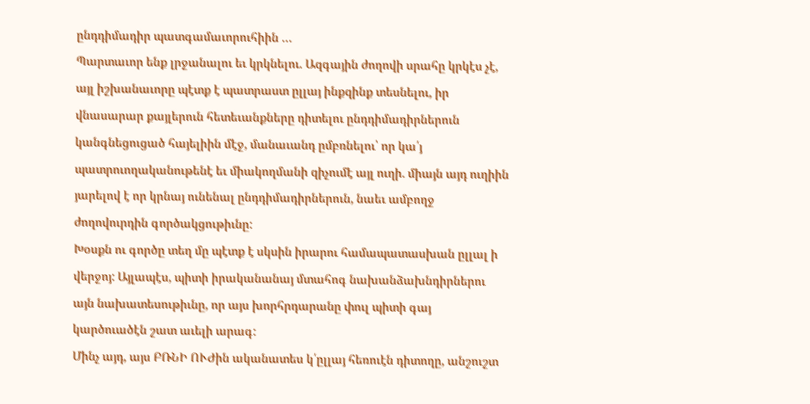ընդդիմադիր պատգամաւորուհիին …
Պարտաւոր ենք լրջանալու եւ կրկնելու. Ազգային ժողովի սրահը կրկէս չէ, այլ իշխանաւորը պէտք է պատրաստ ըլլայ ինքզինք տեսնելու, իր վնասարար քայլերուն հետեւանքները դիտելու ընդդիմադիրներուն կանգնեցուցած հայելիին մէջ, մանաւանդ ըմբռնելու՝ որ կա՛յ պատրուողականութենէ եւ միակողմանի զիչումէ այլ ուղի. միայն այդ ուղիին յարելով է որ կրնայ ունենալ ընդդիմադիրներուն, նաեւ ամբողջ ժողովուրդին գործակցութիւնը:
Խօսքն ու գործը տեղ մը պէտք է սկսին իրարու համապատասխան ըլլալ ի վերջոյ: Այլապէս, պիտի իրականանայ մտահոգ նախանձախնդիրներու այն նախատեսութիւնը, որ այս խորհրդարանը փուլ պիտի գայ կարծուածէն շատ աւելի արագ:
Մինչ այդ, այս ԲՌՆԻ ՈՒԺին ականատես կ՛ըլլայ հեռուէն դիտողը, անշուշտ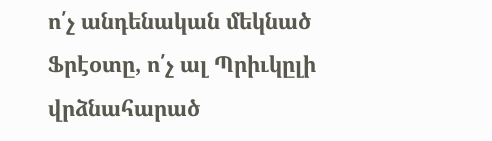ո՛չ անդենական մեկնած Ֆրէօտը, ո՛չ ալ Պրիւկըլի վրձնահարած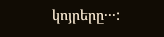կոյրերը․․․: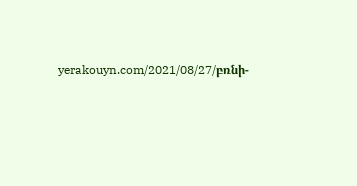yerakouyn.com/2021/08/27/բռնի-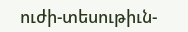ուժի-տեսութիւն-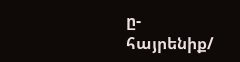ը-հայրենիք/